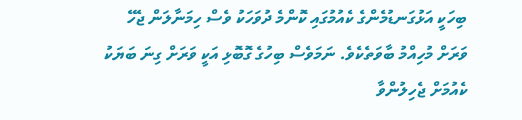ބިހަކީ އަޅުގަނޑުމެންގެ ކެއުމުގައި ކޮންމެ ދުވަހަކު ވެސް ހިމަނާލަން ޖެހޭ ވަރަށް މުހިއްމު ބާވަތެކެވެ. ނަމަވެސް ބިހުގެ ގޮބޮޅި އަކީ ވަރަށް ގިނަ ބަޔަކު ކެއުމަށް ޖެހިލުންވާ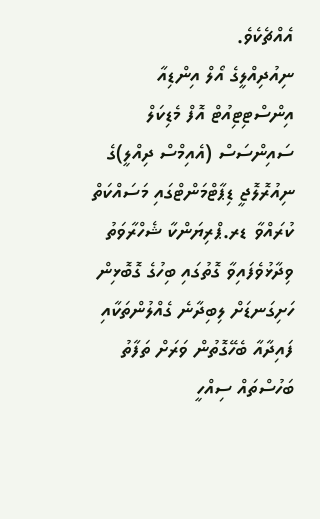އެއްޗެކެވެ.
ނިއުދިއްލީގެ އޯލް އިންޑިއާ އިންސްޓިޓިއުޓް އޮފް މެޑިކަލް ސައިންސަސް (އެއިމްސް ދިއްލީ)ގެ ނިއުރޮލޮޖީ ޑިޕާޓްމަންޓްގައި މަސައްކަތް ކުރައްވާ ޑރ.ޕްރިޔަންކާ ޝެހްރާވަތު ވިދާޅުވެފައިވާ ގޮތުގައި ބިހުގެ ގޮބޮޅިން ހަށިގަނޑަށް ލިބިދާނެ ގެއްލުންތަކާއި ފައިދާއާ ބެހޭގޮތުން ވަރަށް ތަފާތު ބަހުސްތައް ސިއްހީ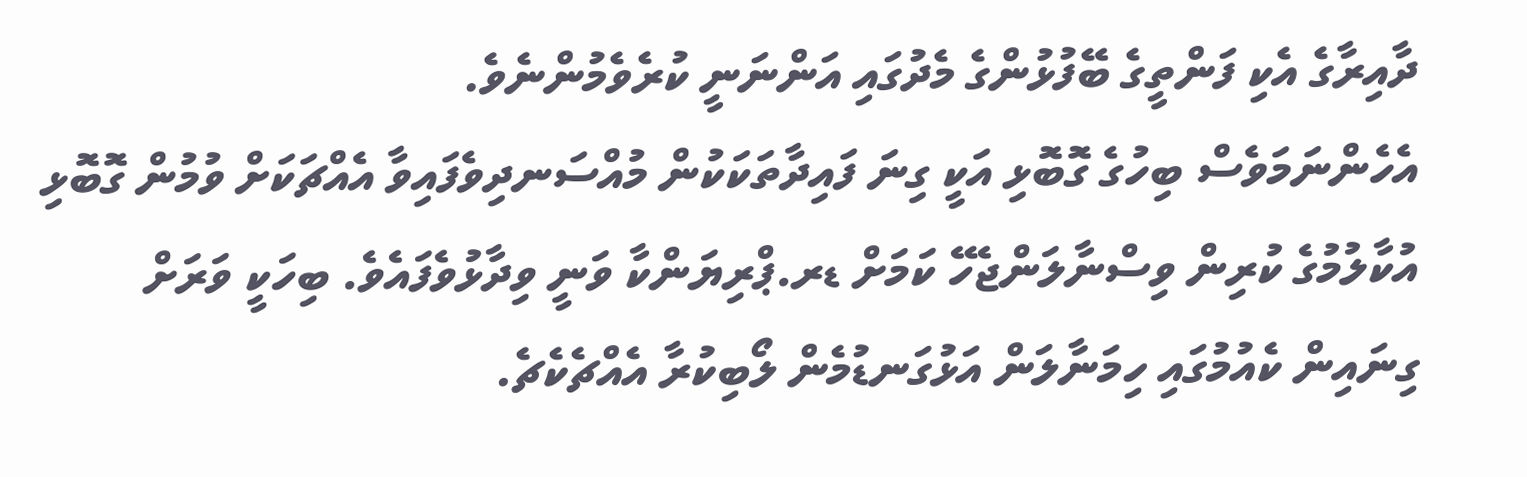ދާއިރާގެ އެކި ފަންތީގެ ބޭފުޅުންގެ މެދުގައި އަންނަނީ ކުރެވެމުންނެވެ.
އެހެންނަމަވެސް ބިހުގެ ގޮބޮޅި އަކީ ގިނަ ފައިދާތަކަކުން މުއްސަނދިވެފައިވާ އެއްޗަކަށް ވުމުން ގޮބޮޅި އުކާލުމުގެ ކުރިން ވިސްނާލަންޖެހޭ ކަމަށް ޑރ.ޕްރިޔަންކާ ވަނީ ވިދާޅުވެފައެވެ. ބިހަކީ ވަރަށް ގިނައިން ކެއުމުގައި ހިމަނާލަން އަޅުގަނޑުމެން ލޯބިކުރާ އެއްޗެކެޗެ.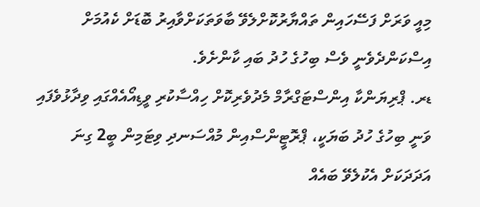މިއީ ވަރަށް ފަސޭހައިން ތައްޔާރުކޮށްލެވޭ ބާވަތަކަށްވާއިރު ބޮޑަށް ކެއުމަށް އިސްކަންދެވެނީ ވެސް ބިހުގެ ހުދު ބައި ކާންށެވެ.
ޑރ. ޕްރިޔަންކާ އިންސްޓަގްރާމް މެދުވެރިކޮށް ހިއްސާކުރި ވީޑިއޯއެއްގައި ވިދާޅުވެފައި ވަނީ ބިހުގެ ހުދު ބަޔަކީ، ޕްރޮޓީންސްއިން މުއްސަނދި ވިޓަމިން ބީ2 ގިނަ އަދަދަކަށް އެކުލެވޭ ބައެއް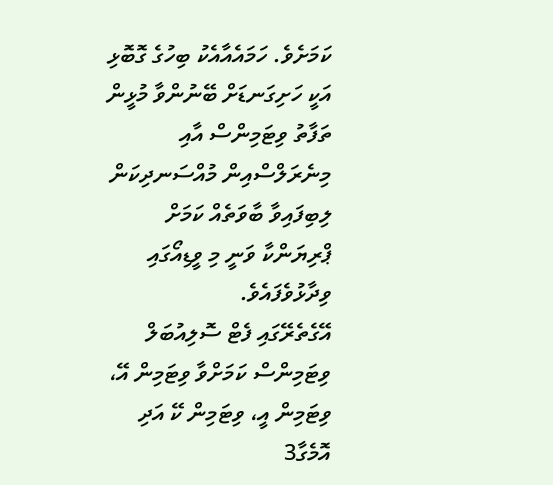ކަމަށެވެ. ހަމައެއާއެކު ބިހުގެ ގޮބޮޅި އަކީ ހަށިގަނޑަށް ބޭނުންވާ މުޅީން ތަފާތު ވިޓަމިންސް އާއި މިނެރަލްސްއިން މުއްސަނދިކަން ލިބިފައިވާ ބާވަތެއް ކަމަށް ޕްރިޔަންކާ ވަނީ މި ވީޑިއޯގައި ވިދާޅުވެފައެވެ.
އޭގެތެރޭގައި ފެޓް ސޮލިއުބަލް ވިޓަމިންސް ކަމަށްވާ ވިޓަމިން އޭ، ވިޓަމިން އީ، ވިޓަމިން ކޭ އަދި އޮމެގާ3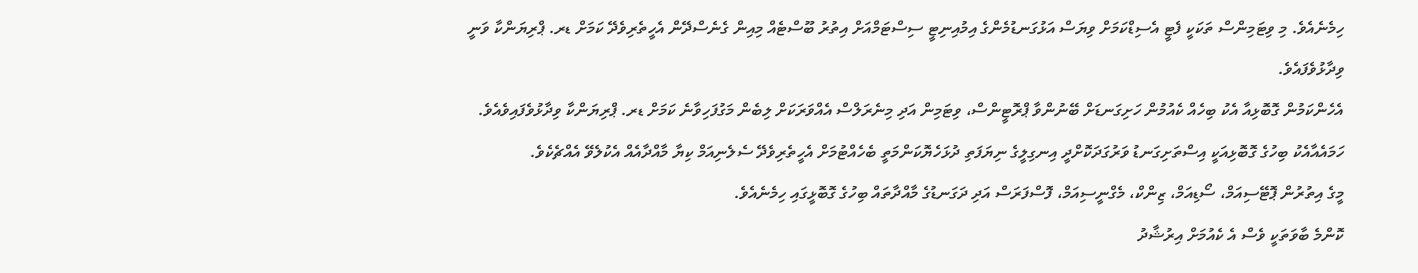ހިމެނެއެވެ. މި ވިޓަމިންސް ތަކަކީ ފެޓީ އެސިޑްކަމަށް ވިޔަސް އަޅުގަނޑުމެންގެ އިމުއިނިޓީ ސިސްޓަމްއަށް އިތުރު ބޫސްޓެއް މިއިން ގެނެސްދޭން އެހީތެރިވެދޭ ކަމަށް ޑރ. ޕްރިޔަންކާ ވަނީ ވިދާޅުވެފައެވެ.
އެހެންކަމުން ގޮބޮޅިއާ އެކު ބިހެއް ކެއުމުން ހަށިގަނޑަށް ބޭނުންވާ ޕްރޮޓީންސް، ވިޓަމިން އަދި މިނެރަލްސް އެއްވަރަކަށް ލިބެން މަގުފަހިވާނެ ކަމަށް ޑރ. ޕްރިޔަންކާ ވިދާޅުވެފައިވެއެވެ.
ހަމައެއާއެކު ބިހުގެ ގޮބޮޅިއަކީ އިސްތަށިގަނޑު ވަރުގަދަކޮށްދީ އިނގިލީގެ ނިޔަފަތި ދުޅަހެޔޮކަންމަތީ ބެހެއްޓުމަށް އެހީތެރިވެދޭ ސެލެނިއަމް ކިޔާ މާއްދާއެއް އެކުލެވޭ އެއްޗެކެވެ.
މީގެ އިތުރުން ޕޮޓޭސިއަމް، ސޯޑިއަމް، ޒިންކް، މެގްނީސިއަމް، ފޮސްފަރަސް އަދި ދަގަނޑުގެ މާއްދާތައް ބިހުގެ ގޮބޮޅީގައި ހިމެނެއެވެ.
ކޮންމެ ބާވަތަކީ ވެސް އެ ކެއުމަށް އިރުޝާދު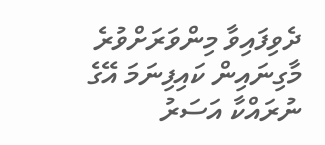ދެވިފައިވާ މިންވަރަށްވުރެ މާގިނައިން ކައިފިނަމަ އޭގެ ނުރައްކާ އަސަރު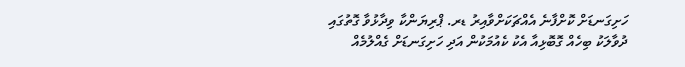ހަށިގަނޑަށް ކޮށްފާނެ އެއްޗަކަށްވާއިރު ޑރ. ޕްރިޔަންކާ ވިދާޅުވާ ގޮތުގައި ދުވާލަކު ބިހެއް ގޮބޮޅިއާ އެކު ކެއުމަކުން އަދި ހަށިގަނޑަށް ގެއްލުމެއް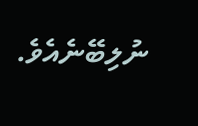ނުލިބޭނެއެވެ.